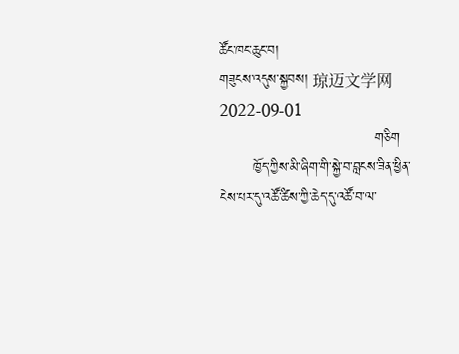ཚོང་ཁང་ཆུང་བ།
གཟུངས་འདུས་སྐྱབས། 琼迈文学网 2022-09-01
                                 གཅིག
       ཁྱོད་ཀྱིས་མི་ཞིག་གི་སྐྱེ་བ་བླངས་ཟིན་ཕྱིན་ངེས་པར་དུ་འཚོ་ཚིས་ཀྱི་ཆེད་དུ་འཚོ་བ་ལ་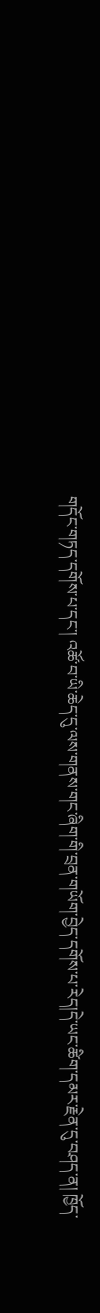གདོང་གཏད་དགོས་པ་དང་། འཚོ་བ་ཡི་ཆེད་དུ་ལས་གནས་གང་ཞིག་གི་བྲན་གཡོག་བྱེད་དགོས་པ་རེད།དེ་ཡང་ཚིག་དམར་རྗེན་དུ་བཤད་ན། ཁྱོད་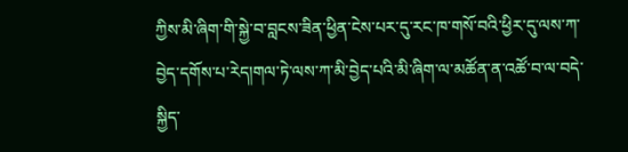ཀྱིས་མི་ཞིག་གི་སྐྱེ་བ་བླངས་ཟིན་ཕྱིན་ངེས་པར་དུ་རང་ཁ་གསོ་བའི་ཕྱིར་དུ་ལས་ཀ་བྱེད་དགོས་པ་རེད།གལ་ཏེ་ལས་ཀ་མི་བྱེད་པའི་མི་ཞིག་ལ་མཚོན་ན་འཚོ་བ་ལ་བདེ་སྐྱིད་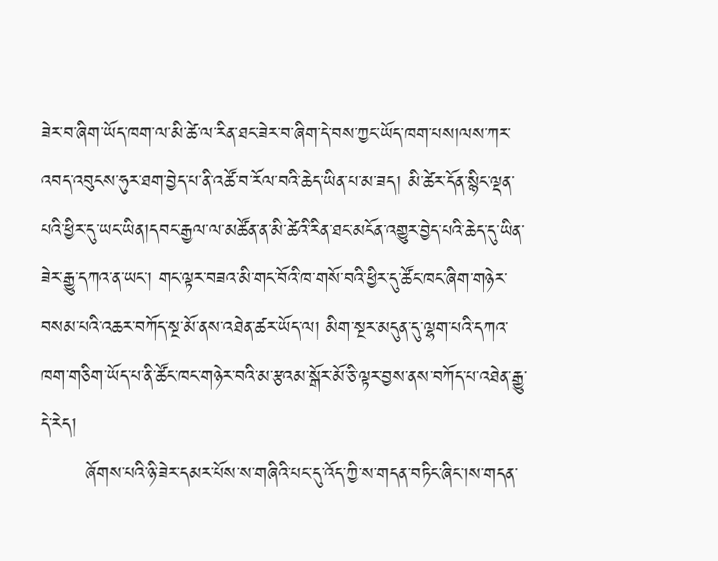ཟེར་བ་ཞིག་ཡོད་ཁག་ལ་མི་ཚེ་ལ་རིན་ཐང་ཟེར་བ་ཞིག་དེ་བས་ཀྱང་ཡོད་ཁག་པས།ལས་ཀར་འབད་འབུངས་ཧུར་ཐག་བྱེད་པ་ནི་འཚོ་བ་རོལ་བའི་ཆེད་ཡིན་པ་མ་ཟད། མི་ཚེར་དོན་སྙིང་ལྡན་པའི་ཕྱིར་དུ་ཡང་ཡིན།དབང་རྒྱལ་ལ་མཚོན་ན་མི་ཚེའི་རིན་ཐང་མངོན་འགྱུར་བྱེད་པའི་ཆེད་དུ་ཡིན་ཟེར་རྒྱུ་དཀའ་ན་ཡང་། གང་ལྟར་བཟའ་མི་གང་བོའི་ཁ་གསོ་བའི་ཕྱིར་དུ་ཚོང་ཁང་ཞིག་གཉེར་བསམ་པའི་འཆར་བཀོད་སྔ་མོ་ནས་འཐེན་ཚར་ཡོད་ལ། མིག་སྔར་མདུན་དུ་ལྷག་པའི་དཀའ་ཁག་གཅིག་ཡོད་པ་ནི་ཚོང་ཁང་གཉེར་བའི་མ་རྩའམ་སྒོར་མོ་ཅི་ལྟར་བྱས་ནས་བཀོད་པ་འཐེན་རྒྱུ་དེ་རེད།
       ཞོགས་པའི་ཉི་ཟེར་དམར་པོས་ས་གཞིའི་པང་དུ་འོད་ཀྱི་ས་གདན་བཏིང་ཞིང་།ས་གདན་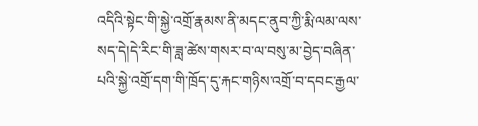འདིའི་སྟེང་གི་སྐྱེ་འགྲོ་རྣམས་ནི་མདང་ནུབ་ཀྱི་རྨི་ལམ་ལས་སད་དེ།དེ་རིང་གི་ཟླ་ཚེས་གསར་བ་ལ་བསུ་མ་བྱེད་བཞིན་པའི་སྐྱེ་འགྲོ་དག་གི་ཁྲོད་དུ་རྐང་གཉིས་འགྲོ་བ་དབང་རྒྱལ་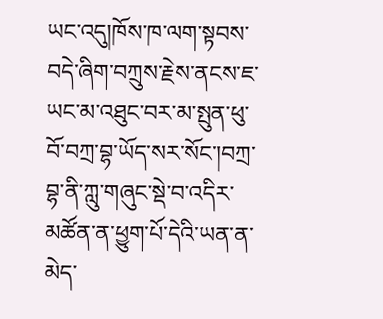ཡང་འདུ།ཁོས་ཁ་ལག་སྟབས་བདེ་ཞིག་བཀྲུས་རྗེས་ནངས་ཇ་ཡང་མ་འཐུང་བར་མ་སྤུན་ཕུ་བོ་བཀྲ་བྷ་ཡོད་སར་སོང་།བཀྲ་བྷ་ནི་ཀླུ་གཞུང་སྡེ་བ་འདིར་མཚོན་ན་ཕྱུག་པོ་དེའི་ཡན་ན་མེད་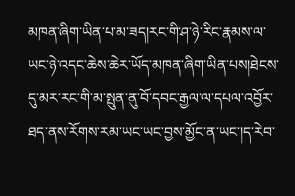མཁན་ཞིག་ཡིན་པ་མ་ཟད།རང་གི་ཤ་ཉེ་རིང་རྣམས་ལ་ཡང་ཉེ་འདང་ཆེས་ཆེར་ཡོད་མཁན་ཞིག་ཡིན་པས།ཐེངས་དུ་མར་རང་གི་མ་སྤུན་ནུ་བོ་དབང་རྒྱལ་ལ་དཔལ་འབྱོར་ཐད་ནས་རོགས་རམ་ཡང་ཡང་བྱས་མྱོང་ན་ཡང་།ད་རེབ་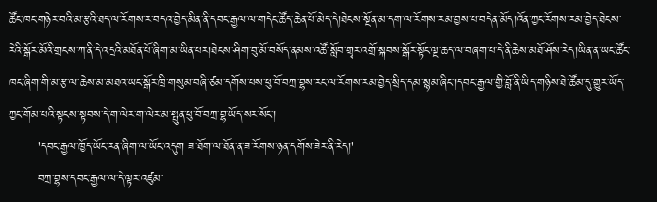ཚོང་ཁང་གཉེར་བའི་མ་རྩའི་ཐད་ལ་རོགས་ར་བདའ་བྱེད་མིན་ནི་དབང་རྒྱལ་ལ་གདེང་ཚོད་ཆེན་པོ་མེད་དེ།ཐེངས་སྔོན་མ་དག་ལ་རོགས་རམ་བྱས་པ་བདེན་མོད།འོན་ཀྱང་རོགས་རམ་བྱེད་ཐེངས་རེའི་སྒོར་མོའི་གྲངས་ཀ་ནི་དེ་འདྲའི་མཐོན་པོ་ཞིག་མ་ཡིན་པར།ཐེངས་ཤིག་བུ་མོ་བསོད་ནམས་འཚོ་སློབ་གྲྭར་འགྲོ་སྐབས་སྒོར་སྟོང་ལྔ་ཆད་ལ་བཞག་པ་དེ་ནི་ཆེས་མཐོ་ཤོས་རེད།ཡིན་ན་ཡང་ཚོང་ཁང་ཞིག་གི་མ་རྩ་ལ་ཆེས་མ་མཐའ་ཡང་སྒོར་ཁྲི་གསུམ་བཞི་ཙམ་དགོས་པས་ཕུ་བོ་བཀྲ་བྷས་རང་ལ་རོགས་རམ་བྱེད་སྲིད་དམ་སྙམ་ཞིང་།དབང་རྒྱལ་གྱི་བློ་ནི་ཡིད་གཉིས་ཐེ་ཚོམ་དུ་གྱུར་ཡོད་ཀྱང་གོམ་པའི་སྟངས་སྟབས་དེ་ག་ལེར་ག་ལེར་མ་སྤུན་ཕུ་བོ་བཀྲ་བྷ་ཡོད་སར་སོང་།
       'དབང་རྒྱལ་ཁྱོད་ཡོང་རན་ཞིག་ལ་ཡོང་འདུག ཟ་ཐོག་ལ་ཐོན་ན་ཟ་རོགས་ཉན་དགོས་ཟེར་ནི་རེད།'
       བཀྲ་བྷས་དབང་རྒྱལ་ལ་དེ་ལྟར་འཛུམ་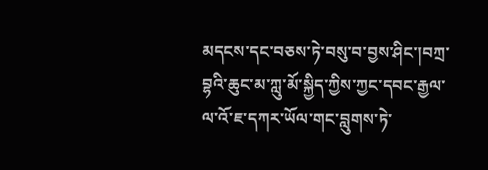མདངས་དང་བཅས་ཏེ་བསུ་བ་བྱས་ཤིང་།བཀྲ་བྷའི་ཆུང་མ་ཀླུ་མོ་སྐྱིད་ཀྱིས་ཀྱང་དབང་རྒྱལ་ལ་འོ་ཇ་དཀར་ཡོལ་གང་བླུགས་ཏེ་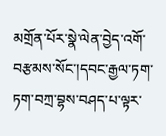མགྲོན་པོར་སྣེ་ལེན་བྱེད་འགོ་བརྩམས་སོང་།དབང་རྒྱལ་ཏག་ཏག་བཀྲ་བྷས་བཤད་པ་ལྟར་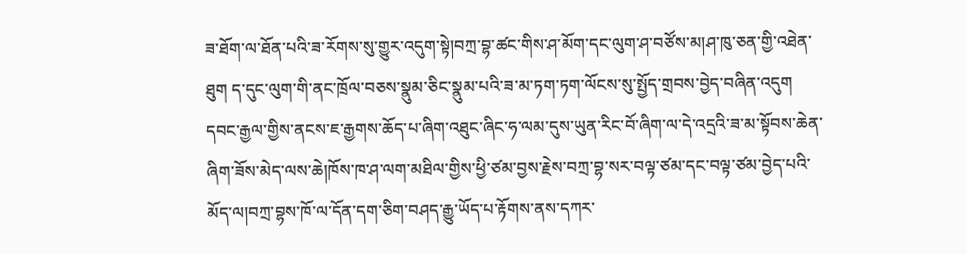ཟ་ཐོག་ལ་ཐོན་པའི་ཟ་རོགས་སུ་གྱུར་འདུག་སྟེ།བཀྲ་བྷ་ཚང་གིས་ཤ་མོག་དང་ལུག་ཤ་བཙོས་མ།ཤ་ཁུ་ཅན་གྱི་འཐེན་ཐུག ད་དུང་ལུག་གི་ནང་ཁྲོལ་བཅས་སྣུམ་ཅིང་སྣུམ་པའི་ཟ་མ་ཏག་ཏག་ལོངས་སུ་སྤྱོད་གྲབས་བྱེད་བཞིན་འདུག དབང་རྒྱལ་གྱིས་ནངས་ཇ་རྒྱགས་ཆོད་པ་ཞིག་འཐུང་ཞིང་ཧ་ལམ་དུས་ཡུན་རིང་བོ་ཞིག་ལ་དེ་འདྲའི་ཟ་མ་སྟོབས་ཆེན་ཞིག་ཟོས་མེད་ལས་ཆེ།ཁོས་ཁ་ཤ་ལག་མཐིལ་གྱིས་ཕྱི་ཙམ་བྱས་རྗེས་བཀྲ་བྷ་སར་བལྟ་ཙམ་དང་བལྟ་ཙམ་བྱེད་པའི་མོད་ལ།བཀྲ་བྷས་ཁོ་ལ་དོན་དག་ཅིག་བཤད་རྒྱུ་ཡོད་པ་རྟོགས་ནས་དཀར་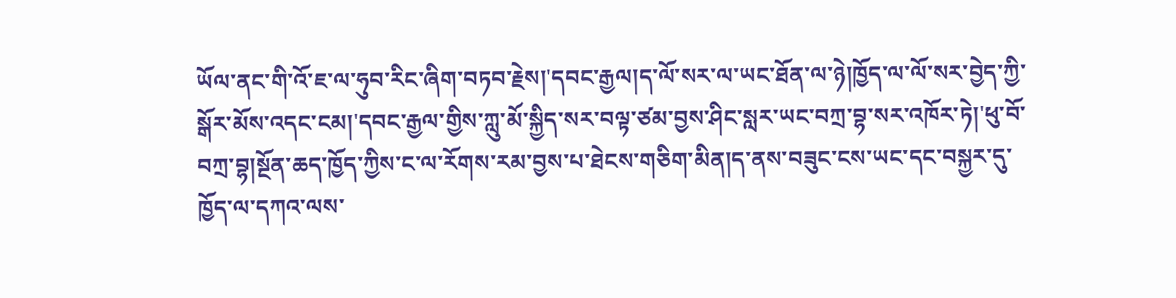ཡོལ་ནང་གི་འོ་ཇ་ལ་ཧུབ་རིང་ཞིག་བཏབ་རྗེས།'དབང་རྒྱལ།ད་ལོ་སར་ལ་ཡང་ཐོན་ལ་ཉེ།ཁྱོད་ལ་ལོ་སར་བྱེད་ཀྱི་སྒོར་མོས་འདང་ངམ།'དབང་རྒྱལ་གྱིས་ཀླུ་མོ་སྐྱིད་སར་བལྟ་ཙམ་བྱས་ཤིང་སླར་ཡང་བཀྲ་བྷ་སར་འཁོར་ཏེ།'ཕུ་བོ་བཀྲ་བྷ།སྔོན་ཆད་ཁྱོད་ཀྱིས་ང་ལ་རོགས་རམ་བྱས་པ་ཐེངས་གཅིག་མིན།ད་ནས་བཟུང་ངས་ཡང་དང་བསྐྱར་དུ་ཁྱོད་ལ་དཀའ་ལས་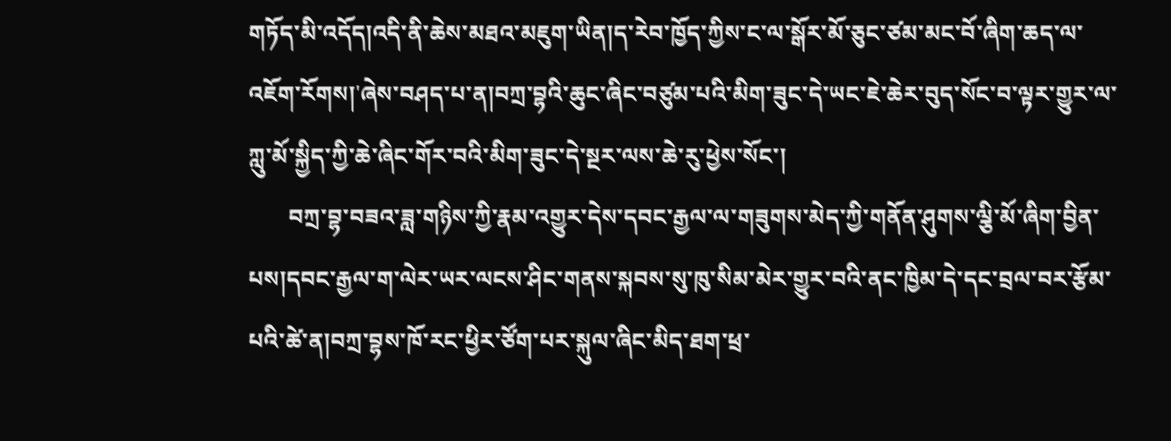གཏོད་མི་འདོད།འདི་ནི་ཆེས་མཐའ་མཇུག་ཡིན།ད་རེབ་ཁྱོད་ཀྱིས་ང་ལ་སྒོར་མོ་ཅུང་ཙམ་མང་བོ་ཞིག་ཆད་ལ་འཇོག་རོགས།'ཞེས་བཤད་པ་ན།བཀྲ་བྷའི་ཆུང་ཞིང་བཙུམ་པའི་མིག་ཟུང་དེ་ཡང་ཇེ་ཆེར་བུད་སོང་བ་ལྟར་གྱུར་ལ་ཀླུ་མོ་སྐྱིད་ཀྱི་ཆེ་ཞིང་གོར་བའི་མིག་ཟུང་དེ་སྔར་ལས་ཆེ་རུ་ཕྱེས་སོང་།
       བཀྲ་བྷ་བཟའ་ཟླ་གཉིས་ཀྱི་རྣམ་འགྱུར་དེས་དབང་རྒྱལ་ལ་གཟུགས་མེད་ཀྱི་གནོན་ཤུགས་ལྕི་མོ་ཞིག་བྱིན་པས།དབང་རྒྱལ་ག་ལེར་ཡར་ལངས་ཤིང་གནས་སྐབས་སུ་ཁུ་སིམ་མེར་གྱུར་བའི་ནང་ཁྱིམ་དེ་དང་བྲལ་བར་རྩོམ་པའི་ཚེ་ན།བཀྲ་བྷས་ཁོ་རང་ཕྱིར་ཙོག་པར་སྐུལ་ཞིང་མིད་ཐག་ཕྲ་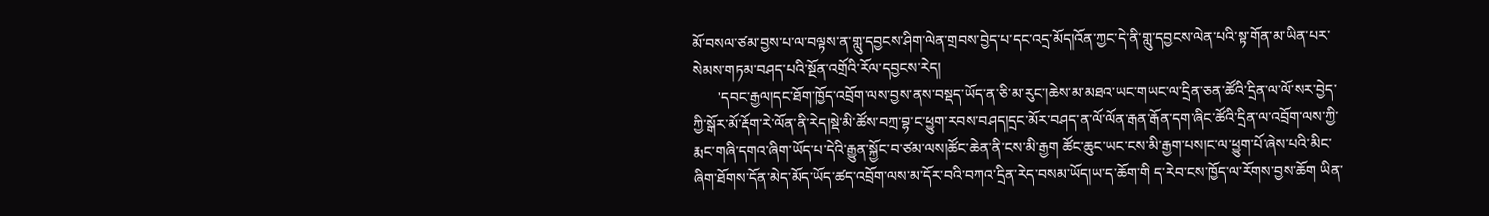མོ་བསལ་ཙམ་བྱས་པ་ལ་བལྟས་ན་གླུ་དབྱངས་ཤིག་ལེན་གྲབས་བྱེད་པ་དང་འདྲ་མོད།འོན་ཀྱང་དེ་ནི་གླུ་དབྱངས་ལེན་པའི་སྟ་གོན་མ་ཡིན་པར་སེམས་གཏམ་བཤད་པའི་སྔོན་འགྲོའི་རོལ་དབྱངས་རེད།
       'དབང་རྒྱལ།དང་ཐོག་ཁྱོད་འབྲོག་ལས་བྱས་ནས་བསྡད་ཡོད་ན་ཅི་མ་རུང་།ཆེས་མ་མཐའ་ཡང་གཡང་ལ་དྲིན་ཅན་ཚོའི་དྲིན་ལ་ལོ་སར་བྱེད་ཀྱི་སྒོར་མོ་རྡོག་རེ་ལོན་ནི་རེད།སྡེ་མི་ཚོས་བཀྲ་བྷ་ང་ཕྱུག་རབས་བཤད།དྲང་མོར་བཤད་ན་ལོ་ལོན་རྒན་རྒོན་དག་ཞིང་ཚོའི་དྲིན་ལ་འབྲོག་ལས་ཀྱི་རྨང་གཞི་དགའ་ཞིག་ཡོད་པ་དེའི་རྒྱུན་སྐྱོང་བ་ཙམ་ལས།ཚོང་ཆེན་ནི་ངས་མི་རྒྱག ཚོང་ཆུང་ཡང་ངས་མི་རྒྱག་པས།ང་ལ་ཕྱུག་པོ་ཞེས་པའི་མིང་ཞིག་ཐོགས་དོན་མེད་མོད་ཡོད་ཚད་འབྲོག་ལས་མ་དོར་བའི་བཀའ་དྲིན་རེད་བསམ་ཡོད།ཡ་ད་ཆོག་གི ད་རེབ་ངས་ཁྱོད་ལ་རོགས་བྱས་ཆོག ཡིན་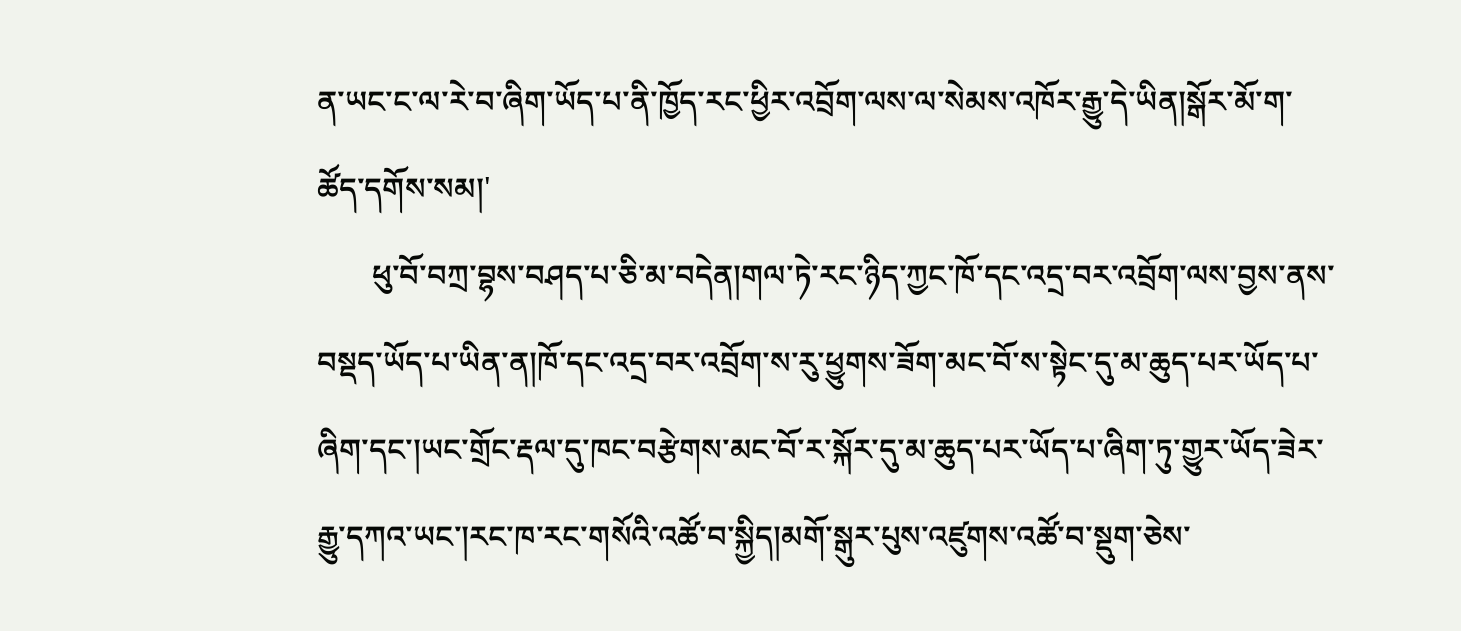ན་ཡང་ང་ལ་རེ་བ་ཞིག་ཡོད་པ་ནི་ཁྱོད་རང་ཕྱིར་འབྲོག་ལས་ལ་སེམས་འཁོར་རྒྱུ་དེ་ཡིན།སྒོར་མོ་ག་ཚོད་དགོས་སམ།'
       ཕུ་བོ་བཀྲ་བྷས་བཤད་པ་ཅི་མ་བདེན།གལ་ཏེ་རང་ཉིད་ཀྱང་ཁོ་དང་འདྲ་བར་འབྲོག་ལས་བྱས་ནས་བསྡད་ཡོད་པ་ཡིན་ན།ཁོ་དང་འདྲ་བར་འབྲོག་ས་རུ་ཕྱུགས་ཟོག་མང་བོ་ས་སྟེང་དུ་མ་ཆུད་པར་ཡོད་པ་ཞིག་དང་།ཡང་གྲོང་རྡལ་དུ་ཁང་བརྩེགས་མང་བོ་ར་སྐོར་དུ་མ་ཆུད་པར་ཡོད་པ་ཞིག་ཏུ་གྱུར་ཡོད་ཟེར་རྒྱུ་དཀའ་ཡང་།རང་ཁ་རང་གསོའི་འཚོ་བ་སྐྱིད།མགོ་སྒུར་པུས་འཛུགས་འཚོ་བ་སྡུག་ཅེས་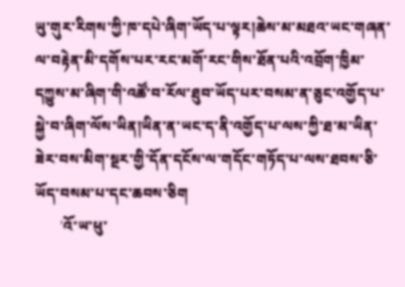ཡུ་གུར་རིགས་ཀྱི་ཁ་དཔེ་ཞིག་ཡོད་པ་ལྟར།ཆེས་མ་མཐའ་ཡང་གཞན་ལ་བརྟེན་མི་དགོས་པར་རང་མགོ་རང་གིས་ཐོན་པའི་འབྲོག་ཁྱིམ་དཀྱུས་མ་ཞིག་གི་འཚོ་བ་རོལ་ཐུབ་ཡོད་པར་བསམ་ན་ཅུང་འགྱོད་པ་སྐྱེ་བ་ཞིག་ལོས་ཡིན།ཡིན་ན་ཡང་ད་ནི་འགྱོད་པ་ལས་ཀྱི་ཐ་མ་ཡིན་ཟེར་བས་མིག་སྔར་གྱི་དོན་དངོས་ལ་གདོང་གཏོད་པ་ལས་ཐབས་ཅི་ཡོད་བསམ་པ་དང་ཆབས་ཅིག
       'འོ་ཡ་ཕུ་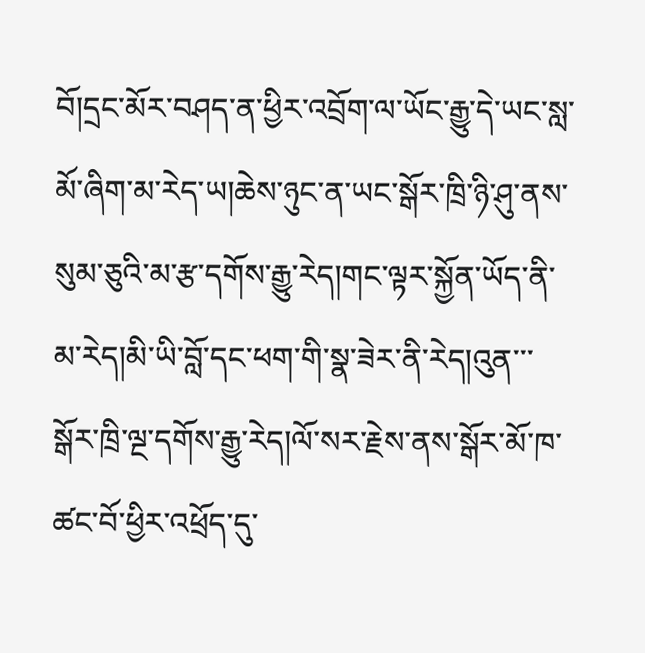བོ།དྲང་མོར་བཤད་ན་ཕྱིར་འབྲོག་ལ་ཡོང་རྒྱུ་དེ་ཡང་སླ་མོ་ཞིག་མ་རེད་ཡ།ཆེས་ཉུང་ན་ཡང་སྒོར་ཁྲི་ཉི་ཤུ་ནས་སུམ་ཅུའི་མ་རྩ་དགོས་རྒྱུ་རེད།གང་ལྟར་སྐྱོན་ཡོད་ནི་མ་རེད།མི་ཡི་བློ་དང་ཕག་གི་སྣ་ཟེར་ནི་རེད།འུན་་་སྒོར་ཁྲི་ལྔ་དགོས་རྒྱུ་རེད།ལོ་སར་རྗེས་ནས་སྒོར་མོ་ཁ་ཚང་བོ་ཕྱིར་འཕྲོད་དུ་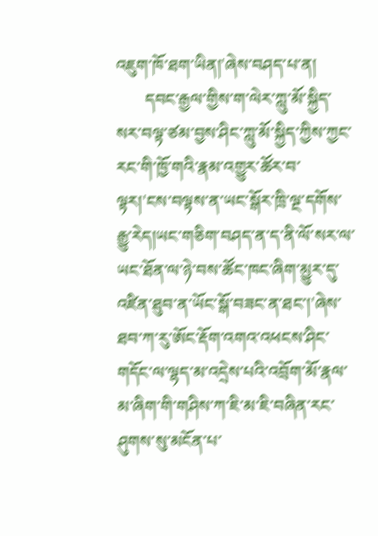འཇུག་ཁོ་ཐག་ཡིན།'ཞེས་བཤད་པ་ན།
       དབང་རྒྱལ་གྱིས་ག་ལེར་ཀླུ་མོ་སྐྱིད་སར་བལྟ་ཙམ་བྱས་ཤིང་ཀླུ་མོ་སྐྱིད་ཀྱིས་ཀྱང་རང་གི་ཁྱོ་གའི་རྣམ་འགྱུར་ཚོར་བ་ལྟར།'ངས་བལྟས་ན་ཡང་སྒོར་ཁྲི་ལྔ་དགོས་རྒྱུ་རེད།ཡང་གཅིག་བཤད་ན་ད་ནི་ལོ་སར་ལ་ཡང་ཐོན་ལ་ཉེ་བས་ཚོང་ཁང་ཞིག་མྱུར་དུ་འཛིན་ཐུབ་ན་ཡོང་སྒོ་བཟང་ན་ཐང་།'ཞེས་ཐབ་ཀ་རུ་ཨོང་རྡོག་འགའ་འཕངས་ཤིང་གདོང་ལ་ལྷད་མ་འདྲེས་པའི་འབྲོག་མོ་རྣལ་མ་ཞིག་གི་གཤིས་ཀ་ཇི་མ་ཇི་བཞིན་རང་ཤུགས་སུ་མངོན་པ་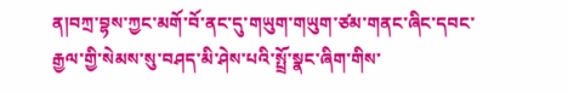ན།བཀྲ་བྷས་ཀྱང་མགོ་བོ་ནང་དུ་གཡུག་གཡུག་ཙམ་གནང་ཞིང་དབང་རྒྱལ་གྱི་སེམས་སུ་བཤད་མི་ཤེས་པའི་སྤྲོ་སྣང་ཞིག་གིས་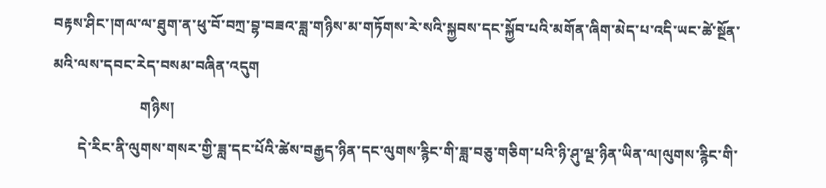བརྟས་ཤིང་།གལ་ལ་ཐུག་ན་ཕུ་བོ་བཀྲ་བྷ་བཟའ་ཟླ་གཉིས་མ་གཏོགས་རེ་སའི་སྐྱབས་དང་སྐྱོབ་པའི་མགོན་ཞིག་མེད་པ་འདི་ཡང་ཚེ་སྔོན་མའི་ལས་དབང་རེད་བསམ་བཞིན་འདུག
                        གཉིས།
       དེ་རིང་ནི་ལུགས་གསར་གྱི་ཟླ་དང་པོའི་ཚེས་བརྒྱད་ཉིན་དང་ལུགས་རྙིང་གི་ཟླ་བཅུ་གཅིག་པའི་ཉི་ཤུ་ལྔ་ཉིན་ཡིན་ལ།ལུགས་རྙིང་གི་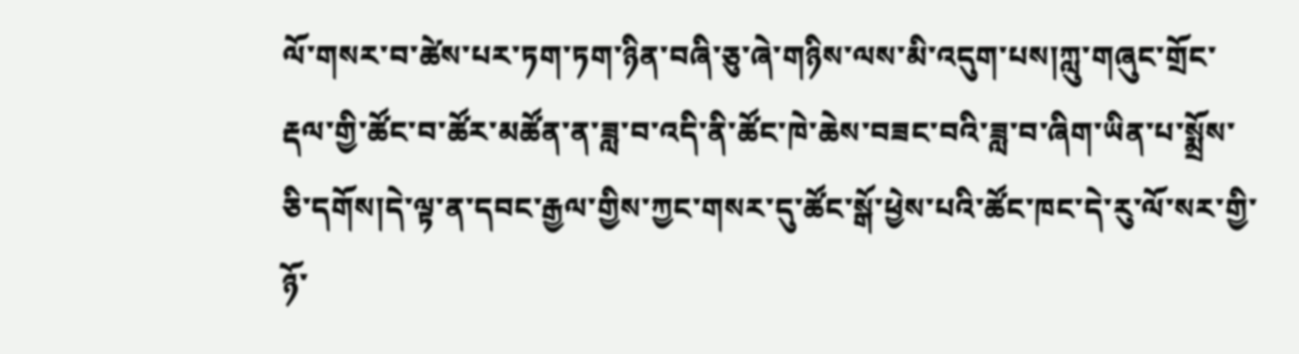ལོ་གསར་བ་ཚེས་པར་ཏག་ཏག་ཉིན་བཞི་ཅུ་ཞེ་གཉིས་ལས་མི་འདུག་པས།ཀླུ་གཞུང་གྲོང་རྡལ་གྱི་ཚོང་བ་ཚོར་མཚོན་ན་ཟླ་བ་འདི་ནི་ཚོང་ཁེ་ཆེས་བཟང་བའི་ཟླ་བ་ཞིག་ཡིན་པ་སྨྲོས་ཅི་དགོས།དེ་ལྟ་ན་དབང་རྒྱལ་གྱིས་ཀྱང་གསར་དུ་ཚོང་སྒོ་ཕྱེས་པའི་ཚོང་ཁང་དེ་རུ་ལོ་སར་གྱི་ཉོ་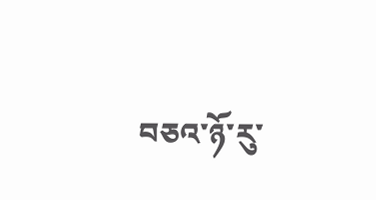བཅའ་ཉོ་རུ་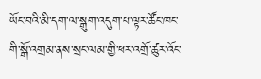ཡོང་བའི་མི་དག་ལ་སྒུག་འདུག་པ་ལྟར་ཚོང་ཁང་གི་སྒོ་འགྲམ་ནས་སྲང་ལམ་གྱི་ཕར་འགྲོ་ཚུར་འོང་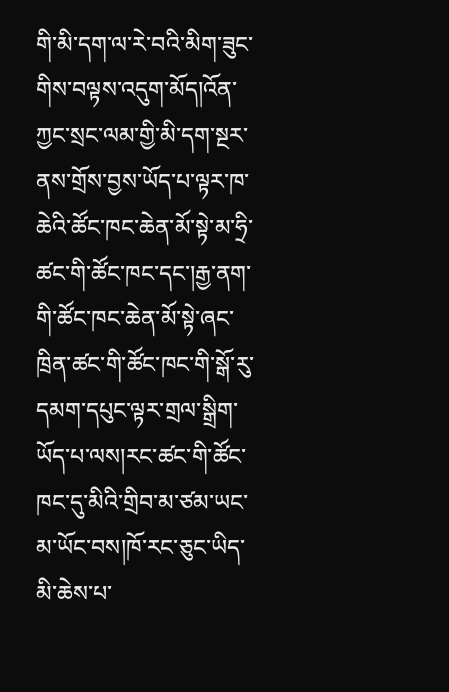གི་མི་དག་ལ་རེ་བའི་མིག་ཟུང་གིས་བལྟས་འདུག་མོད།འོན་ཀྱང་སྲང་ལམ་གྱི་མི་དག་སྔར་ནས་གྲོས་བྱས་ཡོད་པ་ལྟར་ཁ་ཆེའི་ཚོང་ཁང་ཆེན་མོ་སྟེ་མ་ཧྲི་ཚང་གི་ཚོང་ཁང་དང་།རྒྱ་ནག་གི་ཚོང་ཁང་ཆེན་མོ་སྟེ་ཞང་ཁྲིན་ཚང་གི་ཚོང་ཁང་གི་སྒོ་རུ་དམག་དཔུང་ལྟར་གྲལ་སྒྲིག་ཡོད་པ་ལས།རང་ཚང་གི་ཚོང་ཁང་དུ་མིའི་གྲིབ་མ་ཙམ་ཡང་མ་ཡོང་བས།ཁོ་རང་ཅུང་ཡིད་མི་ཆེས་པ་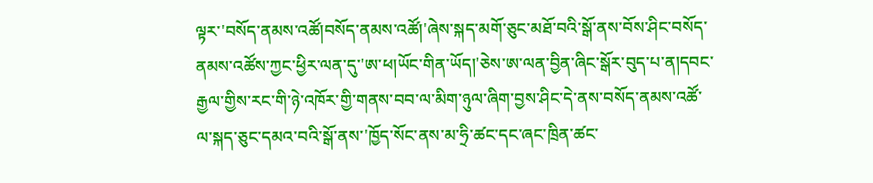ལྟར་'བསོད་ནམས་འཚོ།བསོད་ནམས་འཚོ།'ཞེས་སྐད་མགོ་ཅུང་མཐོ་བའི་སྒོ་ནས་བོས་ཤིང་བསོད་ནམས་འཚོས་ཀྱང་ཕྱིར་ལན་དུ་'ཨ་ཕ།ཡོང་གིན་ཡོད།'ཅེས་ཨ་ལན་བྱིན་ཞིང་སྒོར་བུད་པ་ན།དབང་རྒྱལ་གྱིས་རང་གི་ཉེ་འཁོར་གྱི་གནས་བབ་ལ་མིག་ཉུལ་ཞིག་བྱས་ཤིང་དེ་ནས་བསོད་ནམས་འཚོ་ལ་སྐད་ཅུང་དམའ་བའི་སྒོ་ནས་'ཁྱོད་སོང་ནས་མ་ཧྲི་ཚང་དང་ཞང་ཁྲིན་ཚང་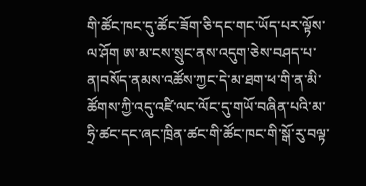གི་ཚོང་ཁང་དུ་ཚོང་ཟོག་ཅི་དང་གང་ཡོད་པར་ལྟོས་ལ་ཤོག ཨ་མ་ངས་སྲུང་ནས་འདུག'ཅེས་བཤད་པ་ན།བསོད་ནམས་འཚོས་ཀྱང་དེ་མ་ཐག་ཕ་གི་ན་མི་ཚོགས་ཀྱི་འདུ་འཛི་ལང་ལོང་དུ་གཡོ་བཞིན་པའི་མ་ཧྲི་ཚང་དང་ཞང་ཁྲིན་ཚང་གི་ཚོང་ཁང་གི་སྒོ་རུ་བལྟ་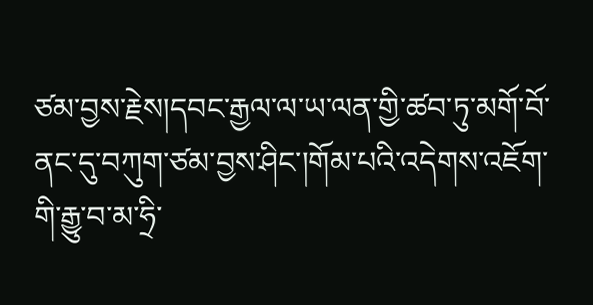ཙམ་བྱས་རྗེས།དབང་རྒྱལ་ལ་ཡ་ལན་གྱི་ཚབ་ཏུ་མགོ་བོ་ནང་དུ་བཀུག་ཙམ་བྱས་ཤིང་།གོམ་པའི་འདེགས་འཇོག་གི་རྒྱུ་བ་མ་ཧྲི་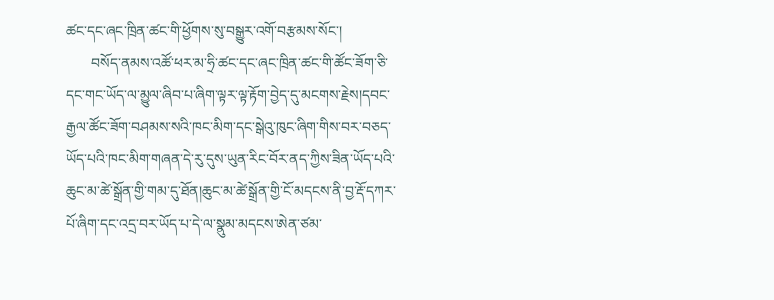ཚང་དང་ཞང་ཁྲིན་ཚང་གི་ཕྱོགས་སུ་བསྒྱུར་འགོ་བརྩམས་སོང་།
       བསོད་ནམས་འཚོ་ཕར་མ་ཧྲི་ཚང་དང་ཞང་ཁྲིན་ཚང་གི་ཚོང་ཟོག་ཅི་དང་གང་ཡོད་ལ་མྱུལ་ཞིབ་པ་ཞིག་ལྟར་ལྟ་རྟོག་བྱེད་དུ་མངགས་རྗེས།དབང་རྒྱལ་ཚོང་ཟོག་བཤམས་སའི་ཁང་མིག་དང་སྒེའུ་ཁུང་ཞིག་གིས་བར་བཅད་ཡོད་པའི་ཁང་མིག་གཞན་དེ་རུ་དུས་ཡུན་རིང་བོར་ནད་ཀྱིས་ཟིན་ཡོད་པའི་ཆུང་མ་ཚེ་སྒྲོན་གྱི་གམ་དུ་ཐོན།ཆུང་མ་ཚེ་སྒྲོན་གྱི་ངོ་མདངས་ནི་བྱ་རྡོ་དཀར་པོ་ཞིག་དང་འདྲ་བར་ཡོད་པ་དེ་ལ་སྣུམ་མདངས་ཨེན་ཙམ་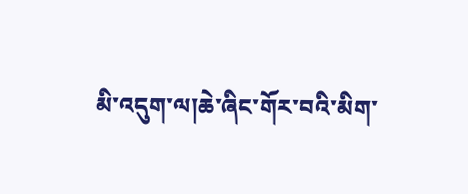མི་འདུག་ལ།ཆེ་ཞིང་གོར་བའི་མིག་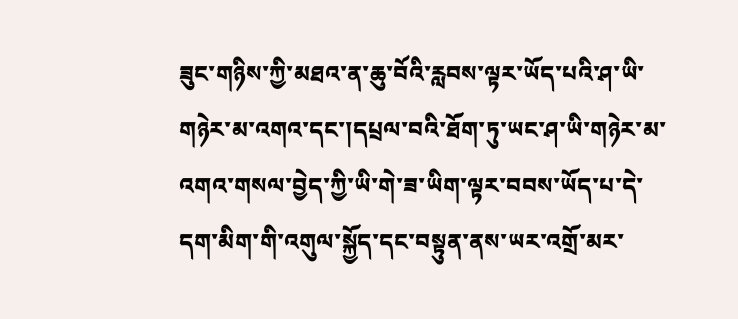ཟུང་གཉིས་ཀྱི་མཐའ་ན་ཆུ་བོའི་རླབས་ལྟར་ཡོད་པའི་ཤ་ཡི་གཉེར་མ་འགའ་དང་།དཔྲལ་བའི་ཐོག་ཏུ་ཡང་ཤ་ཡི་གཉེར་མ་འགའ་གསལ་བྱེད་ཀྱི་ཡི་གེ་ཟ་ཡིག་ལྟར་བབས་ཡོད་པ་དེ་དག་མིག་གི་འགུལ་སྐྱོད་དང་བསྟུན་ནས་ཡར་འགྲོ་མར་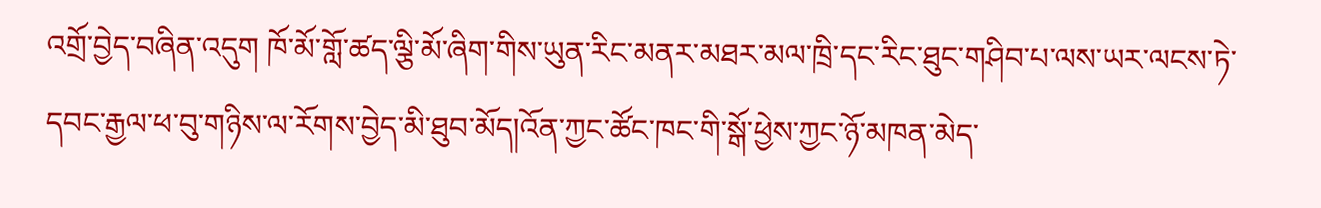འགྲོ་བྱེད་བཞིན་འདུག ཁོ་མོ་གློ་ཚད་ལྕི་མོ་ཞིག་གིས་ཡུན་རིང་མནར་མཐར་མལ་ཁྲི་དང་རིང་ཐུང་གཤིབ་པ་ལས་ཡར་ལངས་ཏེ་དབང་རྒྱལ་ཕ་བུ་གཉིས་ལ་རོགས་བྱེད་མི་ཐུབ་མོད།འོན་ཀྱང་ཚོང་ཁང་གི་སྒོ་ཕྱེས་ཀྱང་ཉོ་མཁན་མེད་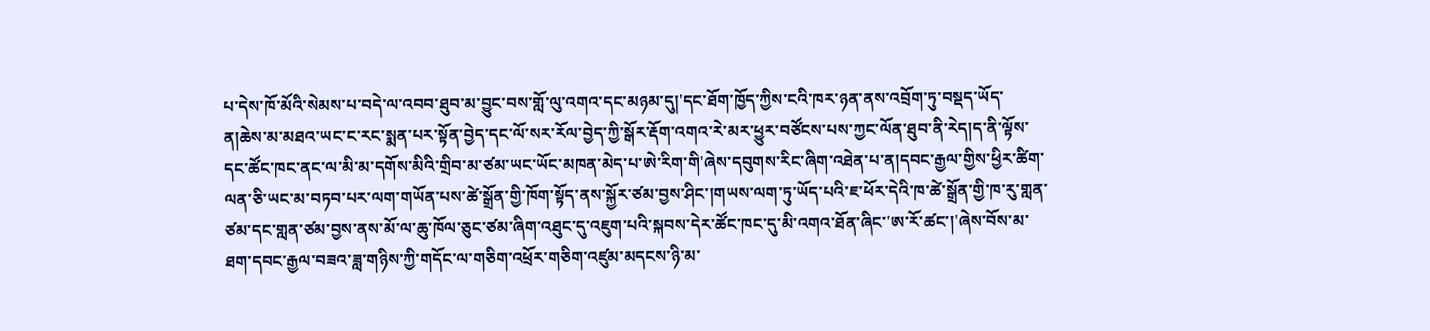པ་དེས་ཁོ་མོའི་སེམས་པ་བདེ་ལ་འབབ་ཐུབ་མ་བྱུང་བས་གློ་ལུ་འགའ་དང་མཉམ་དུ།'དང་ཐོག་ཁྱོད་ཀྱིས་ངའི་ཁར་ཉན་ནས་འབྲོག་ཏུ་བསྡད་ཡོད་ན།ཆེས་མ་མཐའ་ཡང་ང་རང་སྨན་པར་སྟོན་བྱེད་དང་ལོ་སར་རོལ་བྱེད་ཀྱི་སྒོར་རྡོག་འགའ་རེ་མར་ཕྱུར་བཙོངས་པས་ཀྱང་ལོན་ཐུབ་ནི་རེད།ད་ནི་ལྟོས་དང་ཚོང་ཁང་ནང་ལ་མི་མ་དགོས་མིའི་གྲིབ་མ་ཙམ་ཡང་ཡོང་མཁན་མེད་པ་ཨེ་རིག་གི'ཞེས་དབུགས་རིང་ཞིག་འཐེན་པ་ན།དབང་རྒྱལ་གྱིས་ཕྱིར་ཚིག་ལན་ཅི་ཡང་མ་བཏབ་པར་ལག་གཡོན་པས་ཚེ་སྒྲོན་གྱི་ཁོག་སྟོད་ནས་སྐྱོར་ཙམ་བྱས་ཤིང་།གཡས་ལག་ཏུ་ཡོད་པའི་ཇ་ཕོར་དེའི་ཁ་ཚེ་སྒྲོན་གྱི་ཁ་རུ་གླན་ཙམ་དང་གླན་ཙམ་བྱས་ནས་མོ་ལ་ཆུ་ཁོལ་ཅུང་ཙམ་ཞིག་འཐུང་དུ་འཇུག་པའི་སྐབས་དེར་ཚོང་ཁང་དུ་མི་འགའ་ཐོན་ཞིང་'ཨ་རོ་ཚང་།'ཞེས་བོས་མ་ཐག་དབང་རྒྱལ་བཟའ་ཟླ་གཉིས་ཀྱི་གདོང་ལ་གཅིག་འཕྲོར་གཅིག་འཛུམ་མདངས་ཉི་མ་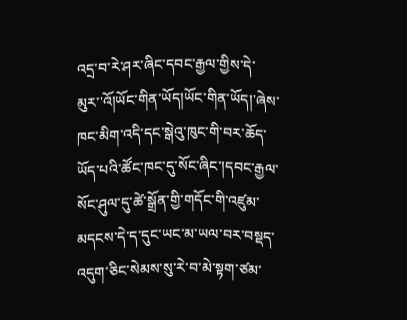འདྲ་བ་རེ་ཤར་ཞིང་དབང་རྒྱལ་གྱིས་དེ་མུར་'འོ།ཡོང་གིན་ཡོད།ཡོང་གིན་ཡོད།'ཞེས་ཁང་མིག་འདི་དང་སྒེའུ་ཁུང་གི་བར་ཆོད་ཡོད་པའི་ཚོང་ཁང་དུ་སོང་ཞིང་།དབང་རྒྱལ་སོང་ཤུལ་དུ་ཚེ་སྒྲོན་གྱི་གདོང་གི་འཛུམ་མདངས་དེ་ད་དུང་ཡང་མ་ཡལ་བར་བསྡད་འདུག་ཅིང་སེམས་སུ་རེ་བ་མེ་སྟག་ཙམ་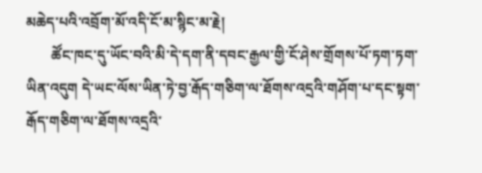མཆེད་པའི་འབྲོག་མོ་འདི་ངོ་མ་སྙིང་མ་རྗེ།
       ཚོང་ཁང་དུ་ཡོང་བའི་མི་དེ་དག་ནི་དབང་རྒྱལ་གྱི་ངོ་ཤེས་གྲོགས་པོ་ཏག་ཏག་ཡིན་འདུག དེ་ཡང་ལོས་ཡིན་ཏེ་བྱ་རྒོད་གཅིག་ལ་ཐོགས་འདྲའི་གཤོག་པ་དང་སྟག་རྒོད་གཅིག་ལ་ཐོགས་འདྲའི་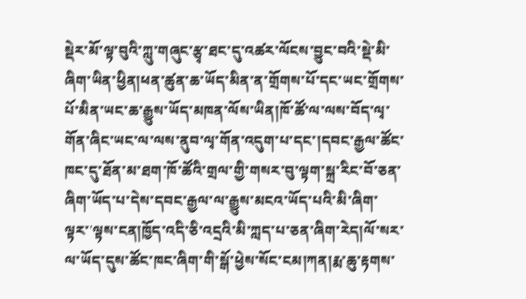སྡེར་མོ་ལྟ་བུའི་ཀླུ་གཞུང་རྩྭ་ཐང་དུ་འཚར་ལོངས་བྱུང་བའི་སྡེ་མི་ཞིག་ཡིན་ཕྱིན།ཕན་ཚུན་ཆ་ཡོད་མིན་ན་གྲོགས་པོ་དང་ཡང་གྲོགས་པོ་མིན་ཡང་ཆ་རྒྱུས་ཡོད་མཁན་ལོས་ཡིན།ཁོ་ཚོ་ལ་ལས་བོད་ལྭ་གོན་ཞིང་ཡང་ལ་ལས་ནུབ་ལྭ་གོན་འདུག་པ་དང་།དབང་རྒྱལ་ཚོང་ཁང་དུ་ཐོན་མ་ཐག་ཁོ་ཚོའི་གྲལ་གྱི་གསར་བུ་ལྟག་སྐྲ་རིང་བོ་ཅན་ཞིག་ཡོད་པ་དེས་དབང་རྒྱལ་ལ་རྒྱུས་མངའ་ཡོད་པའི་མི་ཞིག་ལྟར་'ལྟས་ངན།ཁྱོད་འདི་ཅི་འདྲའི་མི་ཀླད་པ་ཅན་ཞིག་རེད།ལོ་སར་ལ་ཡོད་དུས་ཚོང་ཁང་ཞིག་གི་སྒོ་ཕྱེས་སོང་ངམ།ཀན།རྨ་ཆུ་རྟགས་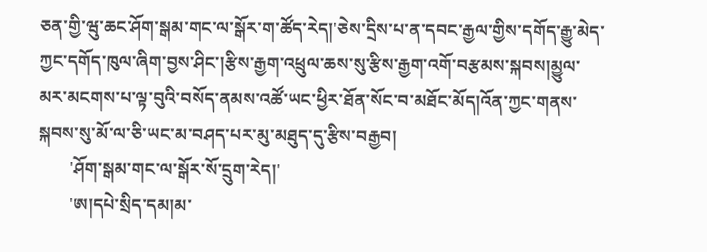ཅན་གྱི་ཝུ་ཆང་ཤོག་སྒམ་གང་ལ་སྒོར་ག་ཚོད་རེད།'ཅེས་དྲིས་པ་ན་དབང་རྒྱལ་གྱིས་དགོད་རྒྱུ་མེད་ཀྱང་དགོད་ཁུལ་ཞིག་བྱས་ཤིང་།རྩིས་རྒྱག་འཕྲུལ་ཆས་སུ་རྩིས་རྒྱག་འགོ་བརྩམས་སྐབས།མྱུལ་མར་མངགས་པ་ལྟ་བུའི་བསོད་ནམས་འཚོ་ཡང་ཕྱིར་ཐོན་སོང་བ་མཐོང་མོད།འོན་ཀྱང་གནས་སྐབས་སུ་མོ་ལ་ཅི་ཡང་མ་བཤད་པར་མུ་མཐུད་དུ་རྩིས་བརྒྱབ།
       'ཤོག་སྒམ་གང་ལ་སྒོར་སོ་དྲུག་རེད།'
       'ཨ།དཔེ་སྲིད་དམ།མ་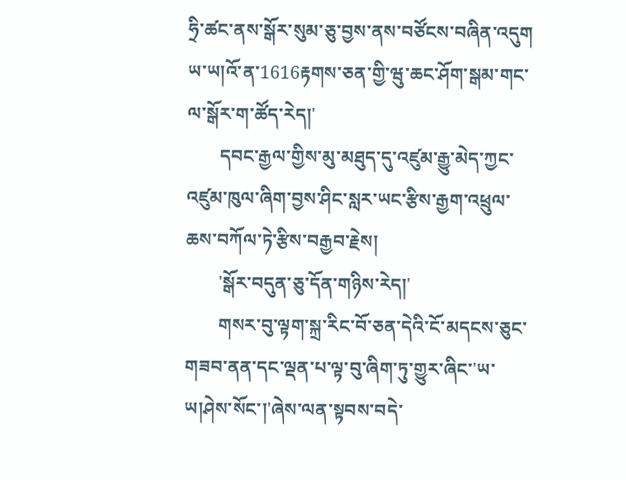ཧྲི་ཚང་ནས་སྒོར་སུམ་ཅུ་བྱས་ནས་བཙོངས་བཞིན་འདུག ཡ་ཡ།འོ་ན་1616རྟགས་ཅན་གྱི་ཝུ་ཆང་ཤོག་སྒམ་གང་ལ་སྒོར་ག་ཚོད་རེད།'
       དབང་རྒྱལ་གྱིས་མུ་མཐུད་དུ་འཛུམ་རྒྱུ་མེད་ཀྱང་འཛུམ་ཁུལ་ཞིག་བྱས་ཤིང་སླར་ཡང་རྩིས་རྒྱག་འཕྲུལ་ཆས་བཀོལ་ཏེ་རྩིས་བརྒྱབ་རྗེས།
       'སྒོར་བདུན་ཅུ་དོན་གཉིས་རེད།'
       གསར་བུ་ལྟག་སྐྲ་རིང་བོ་ཅན་དེའི་ངོ་མདངས་ཅུང་གཟབ་ནན་དང་ལྡན་པ་ལྟ་བུ་ཞིག་ཏུ་གྱུར་ཞིང་'ཡ་ཡ།ཤེས་སོང་།'ཞེས་ལན་སྟབས་བདེ་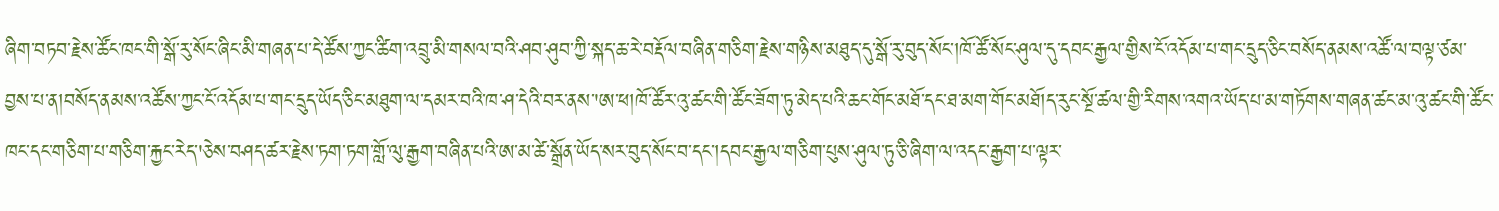ཞིག་བཏབ་རྗེས་ཚོང་ཁང་གི་སྒོ་རུ་སོང་ཞིང་མི་གཞན་པ་དེ་ཚོས་ཀྱང་ཚིག་འབྲུ་མི་གསལ་བའི་ཤབ་ཤུབ་ཀྱི་སྐད་ཆ་རེ་བརྡོལ་བཞིན་གཅིག་རྗེས་གཉིས་མཐུད་དུ་སྒོ་རུ་བུད་སོང་།ཁོ་ཚོ་སོང་ཤུལ་དུ་དབང་རྒྱལ་གྱིས་ངོ་འདོམ་པ་གང་དྲུད་ཅིང་བསོད་ནམས་འཚོ་ལ་བལྟ་ཙམ་བྱས་པ་ན།བསོད་ནམས་འཚོས་ཀྱང་ངོ་འདོམ་པ་གང་དྲུད་ཡོད་ཅིང་མཐུག་ལ་དམར་བའི་ཁ་ཤ་དེའི་བར་ནས་'ཨ་ཕ།ཁོ་ཚོར་འུ་ཚང་གི་ཚོང་ཟོག་ཏུ་མེད་པའི་ཆང་གོང་མཐོ་དང་ཐ་མག་གོང་མཐོ།ད་རུང་སྔོ་ཚལ་གྱི་རིགས་འགའ་ཡོད་པ་མ་གཏོགས་གཞན་ཚང་མ་འུ་ཚང་གི་ཚོང་ཁང་དང་གཅིག་པ་གཅིག་རྐྱང་རེད་'ཅེས་བཤད་ཚར་རྗེས་ཏག་ཏག་གློ་ལུ་རྒྱག་བཞིན་པའི་ཨ་མ་ཚེ་སྒྲོན་ཡོད་སར་བུད་སོང་བ་དང་།དབང་རྒྱལ་གཅིག་པུས་ཤུལ་ཏུ་ཅི་ཞིག་ལ་འདང་རྒྱག་པ་ལྟར་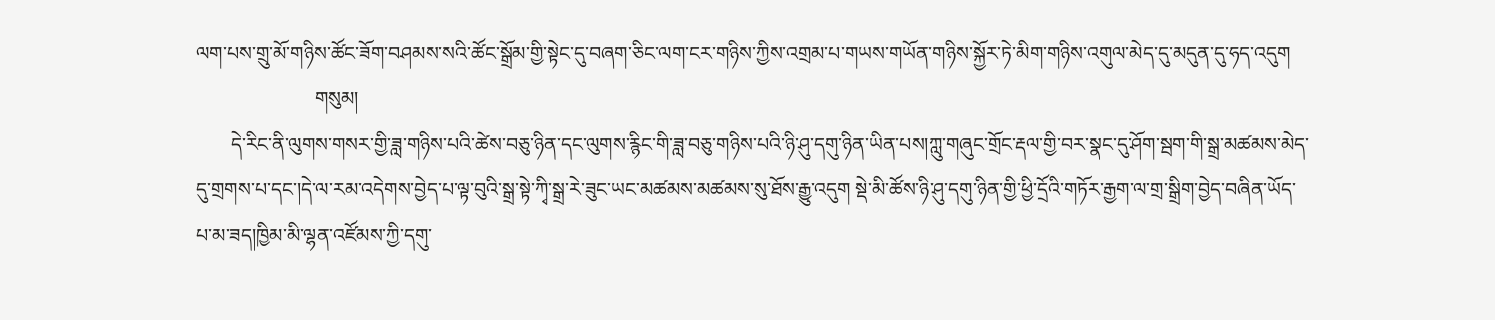ལག་པས་གྲུ་མོ་གཉིས་ཚོང་ཟོག་བཤམས་སའི་ཚོང་སྒྲོམ་གྱི་སྟེང་དུ་བཞག་ཅིང་ལག་ངར་གཉིས་ཀྱིས་འགྲམ་པ་གཡས་གཡོན་གཉིས་སྐྱོར་ཏེ་མིག་གཉིས་འགུལ་མེད་དུ་མདུན་དུ་ཧད་འདུག
                        གསུམ།
       དེ་རིང་ནི་ལུགས་གསར་གྱི་ཟླ་གཉིས་པའི་ཚེས་བཅུ་ཉིན་དང་ལུགས་རྙིང་གི་ཟླ་བཅུ་གཉིས་པའི་ཉི་ཤུ་དགུ་ཉིན་ཡིན་པས།ཀླུ་གཞུང་གྲོང་རྡལ་གྱི་བར་སྣང་དུ་ཤོག་སྦག་གི་སྒྲ་མཚམས་མེད་དུ་གྲགས་པ་དང་།དེ་ལ་རམ་འདེགས་བྱེད་པ་ལྟ་བུའི་སྒྲ་སྟེ་ཀྭི་སྒྲ་རེ་ཟུང་ཡང་མཚམས་མཚམས་སུ་ཐོས་རྒྱུ་འདུག སྡེ་མི་ཚོས་ཉི་ཤུ་དགུ་ཉིན་གྱི་ཕྱི་དྲོའི་གཏོར་རྒྱག་ལ་གྲ་སྒྲིག་བྱེད་བཞིན་ཡོད་པ་མ་ཟད།ཁྱིམ་མི་ལྷན་འཛོམས་ཀྱི་དགུ་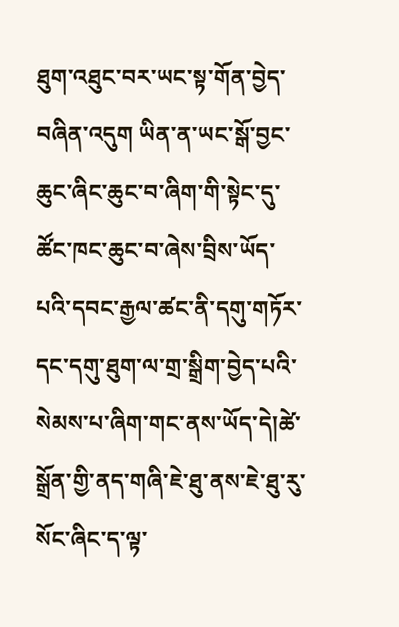ཐུག་འཐུང་བར་ཡང་སྟ་གོན་བྱེད་བཞིན་འདུག ཡིན་ན་ཡང་སྒོ་བྱང་ཆུང་ཞིང་ཆུང་བ་ཞིག་གི་སྟེང་དུ་ཚོང་ཁང་ཆུང་བ་ཞེས་བྲིས་ཡོད་པའི་དབང་རྒྱལ་ཚང་ནི་དགུ་གཏོར་དང་དགུ་ཐུག་ལ་གྲ་སྒྲིག་བྱེད་པའི་སེམས་པ་ཞིག་གང་ནས་ཡོད་དེ།ཚེ་སྒྲོན་གྱི་ནད་གཞི་ཇེ་ཐུ་ནས་ཇེ་ཐུ་རུ་སོང་ཞིང་ད་ལྟ་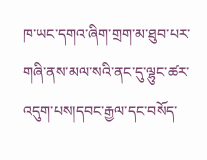ཁ་ཡང་དགའ་ཞིག་གྲག་མ་ཐུབ་པར་གཞི་ནས་མལ་སའི་ནང་དུ་ལྷུང་ཚར་འདུག་པས།དབང་རྒྱལ་དང་བསོད་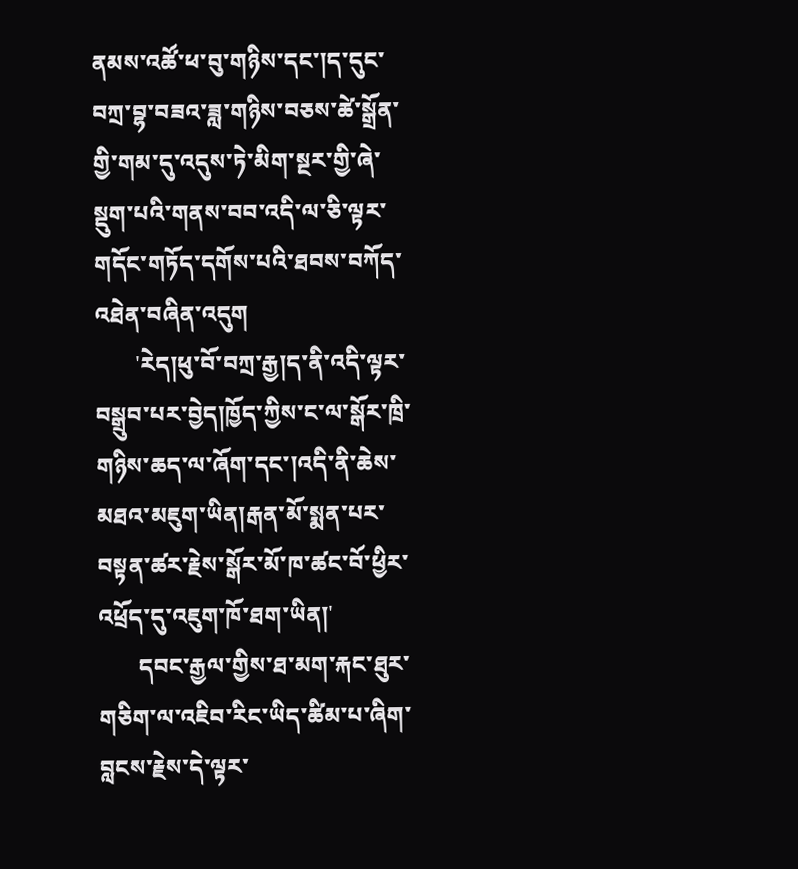ནམས་འཚོ་ཕ་བུ་གཉིས་དང་།ད་དུང་བཀྲ་བྷ་བཟའ་ཟླ་གཉིས་བཅས་ཚེ་སྒྲོན་གྱི་གམ་དུ་འདུས་ཏེ་མིག་སྔར་གྱི་ཞེ་སྡུག་པའི་གནས་བབ་འདི་ལ་ཅི་ལྟར་གདོང་གཏོད་དགོས་པའི་ཐབས་བཀོད་འཐེན་བཞིན་འདུག
       'རེད།ཕུ་བོ་བཀྲ་རྒྱ།ད་ནི་འདི་ལྟར་བསྒྲུབ་པར་བྱེད།ཁྱོད་ཀྱིས་ང་ལ་སྒོར་ཁྲི་གཉིས་ཆད་ལ་ཞོག་དང་།འདི་ནི་ཆེས་མཐའ་མཇུག་ཡིན།རྒན་མོ་སྨན་པར་བསྟན་ཚར་རྗེས་སྒོར་མོ་ཁ་ཚང་བོ་ཕྱིར་འཕྲོད་དུ་འཇུག་ཁོ་ཐག་ཡིན།'
       དབང་རྒྱལ་གྱིས་ཐ་མག་རྐང་ཐུར་གཅིག་ལ་འཇིབ་རིང་ཡིད་ཚིམ་པ་ཞིག་བླངས་རྗེས་དེ་ལྟར་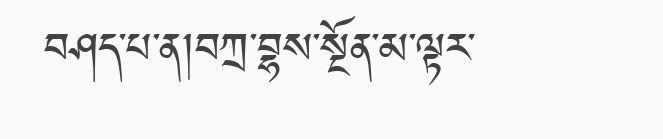བཤད་པ་ན།བཀྲ་བྷས་སྔོན་མ་ལྟར་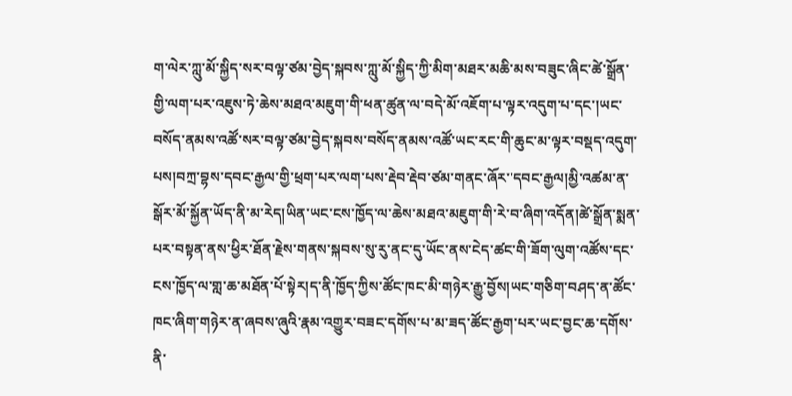ག་ལེར་ཀླུ་མོ་སྐྱིད་སར་བལྟ་ཙམ་བྱེད་སྐབས་ཀླུ་མོ་སྐྱིད་ཀྱི་མིག་མཐར་མཆི་མས་བཟུང་ཞིང་ཚེ་སྒྲོན་གྱི་ལག་པར་འཇུས་ཏེ་ཆེས་མཐའ་མཇུག་གི་ཕན་ཚུན་ལ་བདེ་མོ་འཇོག་པ་ལྟར་འདུག་པ་དང་།ཡང་བསོད་ནམས་འཚོ་སར་བལྟ་ཙམ་བྱེད་སྐབས་བསོད་ནམས་འཚོ་ཡང་རང་གི་ཆུང་མ་ལྟར་བསྡད་འདུག་པས།བཀྲ་བྷས་དབང་རྒྱལ་གྱི་ཕྲག་པར་ལག་པས་རྡེབ་རྡེབ་ཙམ་གནང་ཞོར་'དབང་རྒྱལ།མྱི་འཚམ་ན་སྒོར་མོ་སྐྱོན་ཡོད་ནི་མ་རེད།ཡིན་ཡང་ངས་ཁྱོད་ལ་ཆེས་མཐའ་མཇུག་གི་རེ་བ་ཞིག་འདོན།ཚེ་སྒྲོན་སྨན་པར་བསྟན་ནས་ཕྱིར་ཐོན་རྗེས་གནས་སྐབས་སུ་རུ་ནང་དུ་ཡོང་ནས་ངེད་ཚང་གི་ཟོག་ལུག་འཚོས་དང་ངས་ཁྱོད་ལ་གླ་ཆ་མཐོན་པོ་སྟེར།ད་ནི་ཁྱོད་ཀྱིས་ཚོང་ཁང་མི་གཉེར་རྒྱུ་བྱོས།ཡང་གཅིག་བཤད་ན་ཚོང་ཁང་ཞིག་གཉེར་ན་ཞབས་ཞུའི་རྣམ་འགྱུར་བཟང་དགོས་པ་མ་ཟད་ཚོང་རྒྱག་པར་ཡང་བྱང་ཆ་དགོས་ནི་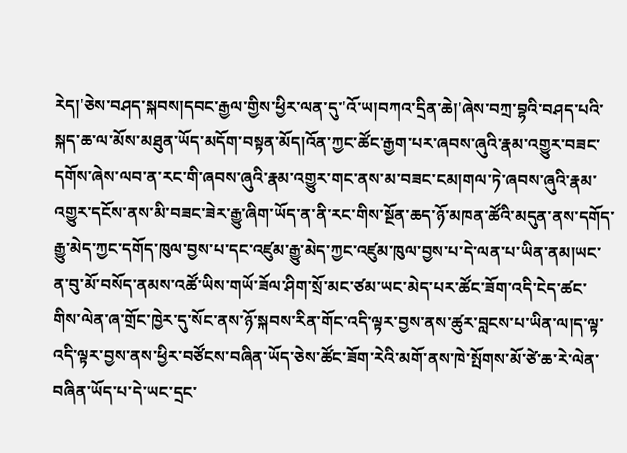རེད།'ཅེས་བཤད་སྐབས།དབང་རྒྱལ་གྱིས་ཕྱིར་ལན་དུ་'འོ་ཡ།བཀའ་དྲིན་ཆེ།'ཞེས་བཀྲ་བྷའི་བཤད་པའི་སྐད་ཆ་ལ་མོས་མཐུན་ཡོད་མདོག་བསྟན་མོད།འོན་ཀྱང་ཚོང་རྒྱག་པར་ཞབས་ཞུའི་རྣམ་འགྱུར་བཟང་དགོས་ཞེས་ལབ་ན་རང་གི་ཞབས་ཞུའི་རྣམ་འགྱུར་གང་ནས་མ་བཟང་ངམ།གལ་ཏེ་ཞབས་ཞུའི་རྣམ་འགྱུར་དངོས་ནས་མི་བཟང་ཟེར་རྒྱུ་ཞིག་ཡོད་ན་ནི་རང་གིས་སྔོན་ཆད་ཉོ་མཁན་ཚོའི་མདུན་ནས་དགོད་རྒྱུ་མེད་ཀྱང་དགོད་ཁུལ་བྱས་པ་དང་འཛུམ་རྒྱུ་མེད་ཀྱང་འཛུམ་ཁུལ་བྱས་པ་དེ་ལན་པ་ཡིན་ནམ།ཡང་ན་བུ་མོ་བསོད་ནམས་འཚོ་ཡིས་གཡོ་ཟོལ་ཤིག་སྲོ་མང་ཙམ་ཡང་མེད་པར་ཚོང་ཟོག་འདི་ངེད་ཚང་གིས་ལེན་ཞ་གྲོང་ཁྱེར་དུ་སོང་ནས་ཉོ་སྐབས་རིན་གོང་འདི་ལྟར་བྱས་ནས་ཚུར་བླངས་པ་ཡིན་ལ།ད་ལྟ་འདི་ལྟར་བྱས་ནས་ཕྱིར་བཙོངས་བཞིན་ཡོད་ཅེས་ཚོང་ཟོག་རེའི་མགོ་ནས་ཁེ་སྤོགས་མོ་ཙེ་ཆ་རེ་ལེན་བཞིན་ཡོད་པ་དེ་ཡང་དྲང་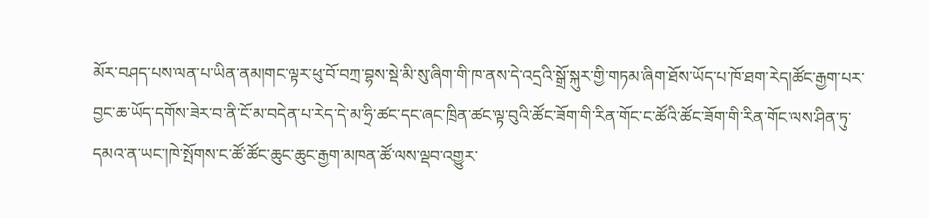མོར་བཤད་པས་ལན་པ་ཡིན་ནམ།གང་ལྟར་ཕུ་བོ་བཀྲ་བྷས་སྡེ་མི་སུ་ཞིག་གི་ཁ་ནས་དེ་འདྲའི་སྒྲོ་སྐུར་གྱི་གཏམ་ཞིག་ཐོས་ཡོད་པ་ཁོ་ཐག་རེད།ཚོང་རྒྱག་པར་བྱང་ཆ་ཡོད་དགོས་ཟེར་བ་ནི་ངོ་མ་བདེན་པ་རེད་དེ་མ་ཧྲི་ཚང་དང་ཞང་ཁྲིན་ཚང་ལྟ་བུའི་ཚོང་ཟོག་གི་རིན་གོང་ང་ཚོའི་ཚོང་ཟོག་གི་རིན་གོང་ལས་ཤིན་ཏུ་དམའ་ན་ཡང་།ཁེ་སྤོགས་ང་ཚོ་ཚོང་ཆུང་ཆུང་རྒྱག་མཁན་ཚོ་ལས་ལྡབ་འགྱུར་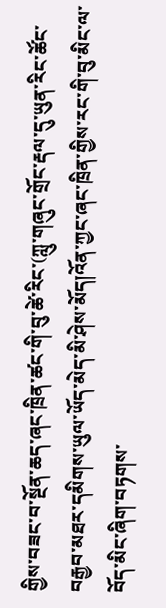གྱིས་བཟང་བ་སྔོན་ཆད་ཞང་ཁྲིན་ཚང་གི་བུ་ཚེ་རིང་(ཀླུ་གཞུང་གྲོང་རྡལ་དུ་ཡུན་རིང་ཚོང་བརྒྱབ་མཐར་དམིགས་ཡུལ་ཡོད་མེད་མི་ཤེས་མོད།འོན་ཀྱང་ཞང་ཁྲིན་གྱིས་རང་གི་བུ་མིང་ལ་བོད་མིང་ཞིག་བཏགས་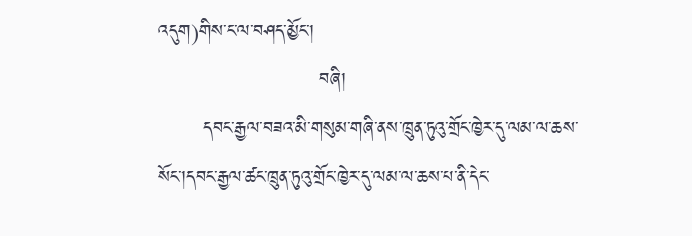འདུག)གིས་ང་ལ་བཤད་མྱོང་།
                         བཞི།
       དབང་རྒྱལ་བཟའ་མི་གསུམ་གཞི་ནས་ཁྲུན་ཏུའུ་གྲོང་ཁྱེར་དུ་ལམ་ལ་ཆས་སོང་།དབང་རྒྱལ་ཚང་ཁྲུན་ཏུའུ་གྲོང་ཁྱེར་དུ་ལམ་ལ་ཆས་པ་ནི་དེང་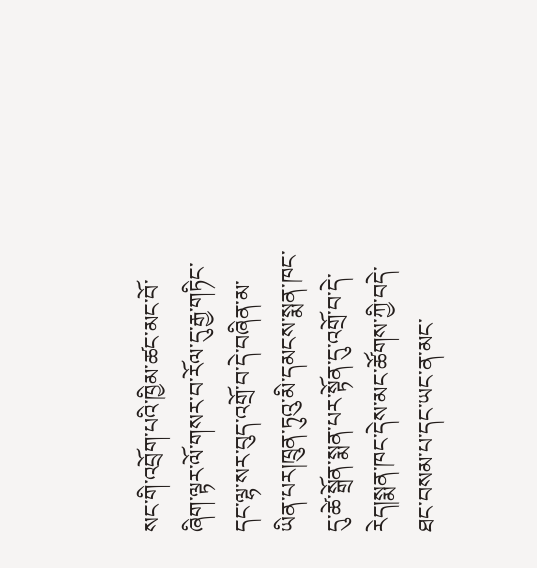སང་གི་འབྲོག་པའི་ཁྱིམ་ཚང་མང་བོ་ཞིག་ལྟར་ལོ་གསར་བ་རོལ་དུ་རྒྱ་གཏིང་དང་ལྷ་སར་བུད་འགྲོ་བ་དེ་བཞིན་མ་ཡིན་པར།ཁྲུན་ཏུའུ་མི་དམངས་སྨན་ཁང་དུ་ཚེ་སྒྲོན་སྨན་པར་སྟོན་དུ་འགྲོ་བ་དེ་རེད།སྨན་ཁང་དེས་མང་ཚོགས་ཀྱི་བདེ་ཐང་བསམ་པ་དང་ཡང་ན་མང་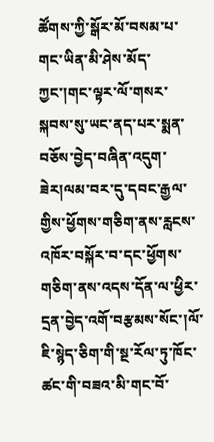ཚོགས་ཀྱི་སྒོར་མོ་བསམ་པ་གང་ཡིན་མི་ཤེས་མོད་ཀྱང་།གང་ལྟར་ལོ་གསར་སྐབས་སུ་ཡང་ནད་པར་སྨན་བཅོས་བྱེད་བཞིན་འདུག་ཟེར།ལམ་བར་དུ་དབང་རྒྱལ་གྱིས་ཕྱོགས་གཅིག་ནས་རླངས་འཁོར་བསྐོར་བ་དང་ཕྱོགས་གཅིག་ནས་འདས་དོན་ལ་ཕྱིར་དྲན་བྱེད་འགོ་བརྩམས་སོང་།ལོ་ཇི་སྙེད་ཅིག་གི་སྔ་རོལ་ཏུ་ཁོང་ཚང་གི་བཟའ་མི་གང་བོ་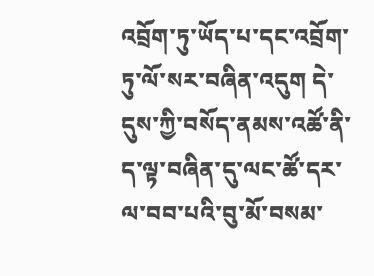འབྲོག་ཏུ་ཡོད་པ་དང་འབྲོག་ཏུ་ལོ་སར་བཞིན་འདུག དེ་དུས་ཀྱི་བསོད་ནམས་འཚོ་ནི་ད་ལྟ་བཞིན་དུ་ལང་ཚོ་དར་ལ་བབ་པའི་བུ་མོ་བསམ་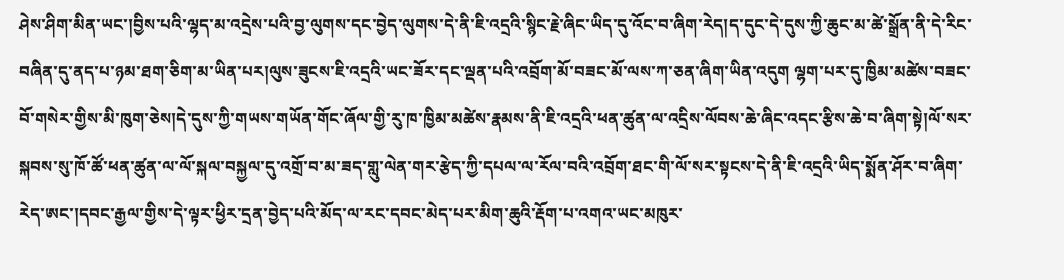ཤེས་ཤིག་མིན་ཡང་།བྱིས་པའི་ལྷད་མ་འདྲེས་པའི་བྱ་ལུགས་དང་བྱེད་ལུགས་དེ་ནི་ཇི་འདྲའི་སྙིང་རྗེ་ཞིང་ཡིད་དུ་འོང་བ་ཞིག་རེད།ད་དུང་དེ་དུས་ཀྱི་ཆུང་མ་ཚེ་སྒྲོན་ནི་དེ་རིང་བཞིན་དུ་ནད་པ་ཉམ་ཐག་ཅིག་མ་ཡིན་པར།ལུས་ཟུངས་ཇི་འདྲའི་ཡང་ཟོར་དང་ལྡན་པའི་འབྲོག་མོ་བཟང་མོ་ལས་ཀ་ཅན་ཞིག་ཡིན་འདུག ལྷག་པར་དུ་ཁྱིམ་མཚེས་བཟང་བོ་གསེར་གྱིས་མི་ཁུག་ཅེས།དེ་དུས་ཀྱི་གཡས་གཡོན་གོང་ཞོལ་གྱི་རུ་ཁ་ཁྱིམ་མཚེས་རྣམས་ནི་ཇི་འདྲའི་ཕན་ཚུན་ལ་འདྲིས་ལོབས་ཆེ་ཞིང་འདང་རྩིས་ཆེ་བ་ཞིག་སྟེ།ལོ་སར་སྐབས་སུ་ཁོ་ཚོ་ཕན་ཚུན་ལ་ལོ་སྐལ་བསྐྱལ་དུ་འགྲོ་བ་མ་ཟད་གླུ་ལེན་གར་རྩེད་ཀྱི་དཔལ་ལ་རོལ་བའི་འབྲོག་ཐང་གི་ལོ་སར་སྟངས་དེ་ནི་ཇི་འདྲའི་ཡིད་སྨོན་ཤོར་བ་ཞིག་རེད་ཨང་།དབང་རྒྱལ་གྱིས་དེ་ལྟར་ཕྱིར་དྲན་བྱེད་པའི་མོད་ལ་རང་དབང་མེད་པར་མིག་ཆུའི་རྡོག་པ་འགའ་ཡང་མཁུར་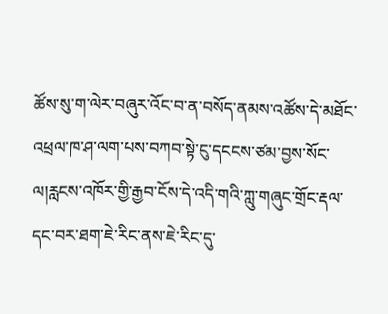ཚོས་སུ་ག་ལེར་བཞུར་འོང་བ་ན་བསོད་ནམས་འཚོས་དེ་མཐོང་འཕྲལ་ཁ་ཤ་ལག་པས་བཀབ་སྟེ་ངུ་དངངས་ཙམ་བྱས་སོང་ལ།རླངས་འཁོར་གྱི་རྒྱབ་ངོས་དེ་འདི་གའི་ཀླུ་གཞུང་གྲོང་རྡལ་དང་བར་ཐག་ཇེ་རིང་ནས་ཇེ་རིང་དུ་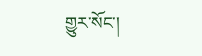གྱུར་སོང་།